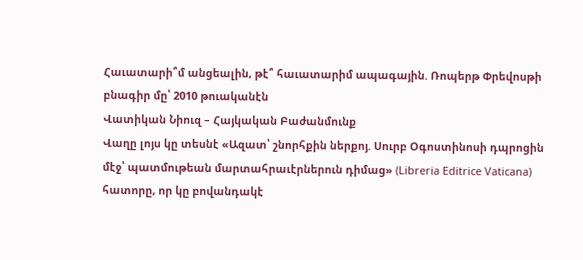Հաւատարի՞մ անցեալին, թէ՞ հաւատարիմ ապագային. Ռոպերթ Փրեվոսթի բնագիր մը՝ 2010 թուականէն
Վատիկան Նիուզ – Հայկական Բաժանմունք
Վաղը լոյս կը տեսնէ «Ազատ՝ շնորհքին ներքոյ. Սուրբ Օգոստինոսի դպրոցին մէջ՝ պատմութեան մարտահրաւէրներուն դիմաց» (Libreria Editrice Vaticana) հատորը, որ կը բովանդակէ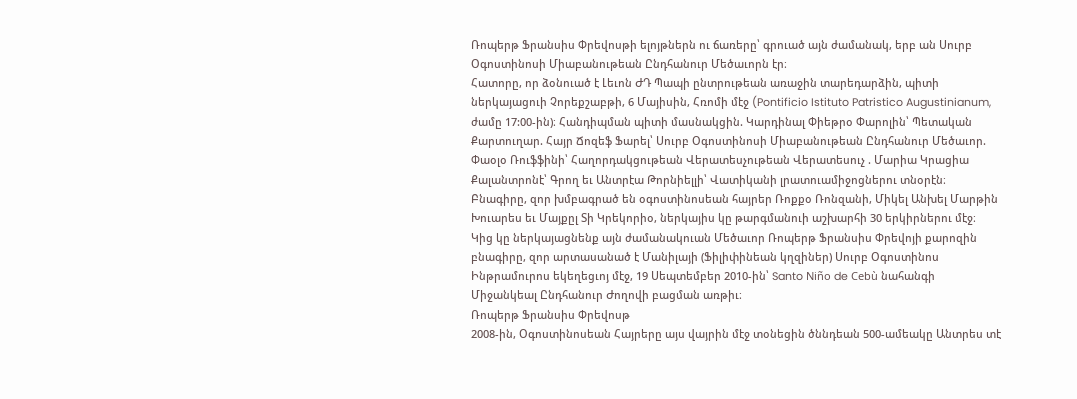Ռոպերթ Ֆրանսիս Փրեվոսթի ելոյթներն ու ճառերը՝ գրուած այն ժամանակ, երբ ան Սուրբ Օգոստինոսի Միաբանութեան Ընդհանուր Մեծաւորն էր։
Հատորը, որ ձօնուած է Լեւոն ԺԴ Պապի ընտրութեան առաջին տարեդարձին, պիտի ներկայացուի Չորեքշաբթի, 6 Մայիսին, Հռոմի մէջ (Pontificio Istituto Patristico Augustinianum, ժամը 17:00-ին)։ Հանդիպման պիտի մասնակցին. Կարդինալ Փիեթրօ Փարոլին՝ Պետական Քարտուղար. Հայր Ճոզեֆ Ֆարել՝ Սուրբ Օգոստինոսի Միաբանութեան Ընդհանուր Մեծաւոր. Փաօլօ Ռուֆֆինի՝ Հաղորդակցութեան Վերատեսչութեան Վերատեսուչ . Մարիա Կրացիա Քալանտրոնէ՝ Գրող եւ Անտրէա Թորնիելլի՝ Վատիկանի լրատուամիջոցներու տնօրէն։
Բնագիրը, զոր խմբագրած են օգոստինոսեան հայրեր Ռոքքօ Ռոնզանի, Միկել Անխել Մարթին Խուարես եւ Մայքըլ Տի Կրեկորիօ, ներկայիս կը թարգմանուի աշխարհի 30 երկիրներու մէջ։
Կից կը ներկայացնենք այն ժամանակուան Մեծաւոր Ռոպերթ Ֆրանսիս Փրեվոյի քարոզին բնագիրը, զոր արտասանած է Մանիլայի (Ֆիլիփինեան կղզիներ) Սուրբ Օգոստինոս Ինթրամուրոս եկեղեցւոյ մէջ, 19 Սեպտեմբեր 2010-ին՝ Santo Niño de Cebù նահանգի Միջանկեալ Ընդհանուր Ժողովի բացման առթիւ։
Ռոպերթ Ֆրանսիս Փրեվոսթ
2008-ին, Օգոստինոսեան Հայրերը այս վայրին մէջ տօնեցին ծննդեան 500-ամեակը Անտրես տէ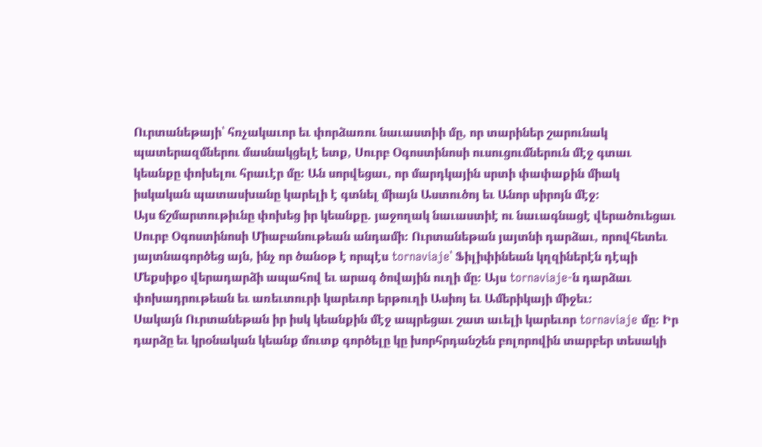Ուրտանեթայի՝ հռչակաւոր եւ փորձառու նաւաստիի մը, որ տարիներ շարունակ պատերազմներու մասնակցելէ ետք, Սուրբ Օգոստինոսի ուսուցումներուն մէջ գտաւ կեանքը փոխելու հրաւէր մը։ Ան սորվեցաւ, որ մարդկային սրտի փափաքին միակ իսկական պատասխանը կարելի է գտնել միայն Աստուծոյ եւ Անոր սիրոյն մէջ։
Այս ճշմարտութիւնը փոխեց իր կեանքը. յաջողակ նաւաստիէ ու նաւագնացէ վերածուեցաւ Սուրբ Օգոստինոսի Միաբանութեան անդամի։ Ուրտանեթան յայտնի դարձաւ, որովհետեւ յայտնագործեց այն, ինչ որ ծանօթ է որպէս tornaviaje՝ Ֆիլիփինեան կղզիներէն դէպի Մեքսիքօ վերադարձի ապահով եւ արագ ծովային ուղի մը։ Այս tornaviaje-ն դարձաւ փոխադրութեան եւ առեւտուրի կարեւոր երթուղի Ասիոյ եւ Ամերիկայի միջեւ։
Սակայն Ուրտանեթան իր իսկ կեանքին մէջ ապրեցաւ շատ աւելի կարեւոր tornaviaje մը։ Իր դարձը եւ կրօնական կեանք մուտք գործելը կը խորհրդանշեն բոլորովին տարբեր տեսակի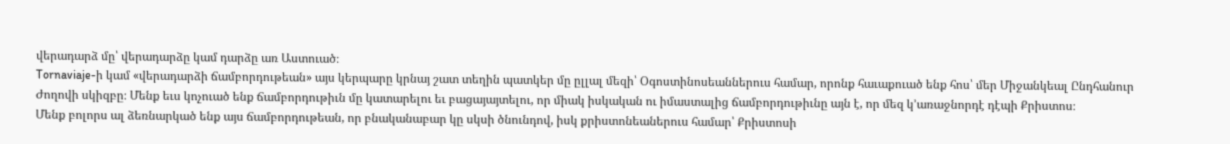վերադարձ մը՝ վերադարձը կամ դարձը առ Աստուած։
Tornaviaje-ի կամ «վերադարձի ճամբորդութեան» այս կերպարը կրնայ շատ տեղին պատկեր մը ըլլալ մեզի՝ Օգոստինոսեաններուս համար, որոնք հաւաքուած ենք հոս՝ մեր Միջանկեալ Ընդհանուր Ժողովի սկիզբը։ Մենք եւս կոչուած ենք ճամբորդութիւն մը կատարելու եւ բացայայտելու, որ միակ իսկական ու իմաստալից ճամբորդութիւնը այն է, որ մեզ կ’առաջնորդէ դէպի Քրիստոս։
Մենք բոլորս ալ ձեռնարկած ենք այս ճամբորդութեան, որ բնականաբար կը սկսի ծնունդով, իսկ քրիստոնեաներուս համար՝ Քրիստոսի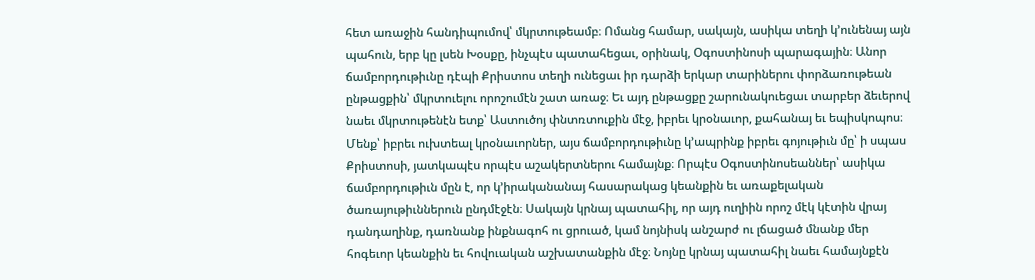հետ առաջին հանդիպումով՝ մկրտութեամբ։ Ոմանց համար, սակայն, ասիկա տեղի կ’ունենայ այն պահուն, երբ կը լսեն Խօսքը, ինչպէս պատահեցաւ, օրինակ, Օգոստինոսի պարագային։ Անոր ճամբորդութիւնը դէպի Քրիստոս տեղի ունեցաւ իր դարձի երկար տարիներու փորձառութեան ընթացքին՝ մկրտուելու որոշումէն շատ առաջ։ Եւ այդ ընթացքը շարունակուեցաւ տարբեր ձեւերով նաեւ մկրտութենէն ետք՝ Աստուծոյ փնտռտուքին մէջ, իբրեւ կրօնաւոր, քահանայ եւ եպիսկոպոս։
Մենք՝ իբրեւ ուխտեալ կրօնաւորներ, այս ճամբորդութիւնը կ’ապրինք իբրեւ գոյութիւն մը՝ ի սպաս Քրիստոսի, յատկապէս որպէս աշակերտներու համայնք։ Որպէս Օգոստինոսեաններ՝ ասիկա ճամբորդութիւն մըն է, որ կ’իրականանայ հասարակաց կեանքին եւ առաքելական ծառայութիւններուն ընդմէջէն։ Սակայն կրնայ պատահիլ, որ այդ ուղիին որոշ մէկ կէտին վրայ դանդաղինք, դառնանք ինքնագոհ ու ցրուած, կամ նոյնիսկ անշարժ ու լճացած մնանք մեր հոգեւոր կեանքին եւ հովուական աշխատանքին մէջ։ Նոյնը կրնայ պատահիլ նաեւ համայնքէն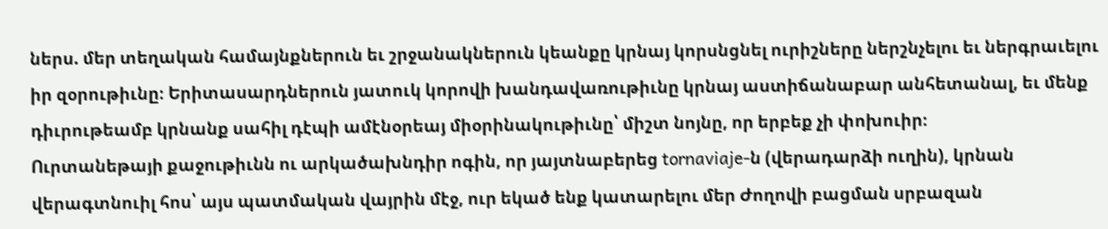ներս. մեր տեղական համայնքներուն եւ շրջանակներուն կեանքը կրնայ կորսնցնել ուրիշները ներշնչելու եւ ներգրաւելու իր զօրութիւնը։ Երիտասարդներուն յատուկ կորովի խանդավառութիւնը կրնայ աստիճանաբար անհետանալ, եւ մենք դիւրութեամբ կրնանք սահիլ դէպի ամէնօրեայ միօրինակութիւնը՝ միշտ նոյնը, որ երբեք չի փոխուիր։
Ուրտանեթայի քաջութիւնն ու արկածախնդիր ոգին, որ յայտնաբերեց tornaviaje-ն (վերադարձի ուղին), կրնան վերագտնուիլ հոս՝ այս պատմական վայրին մէջ, ուր եկած ենք կատարելու մեր Ժողովի բացման սրբազան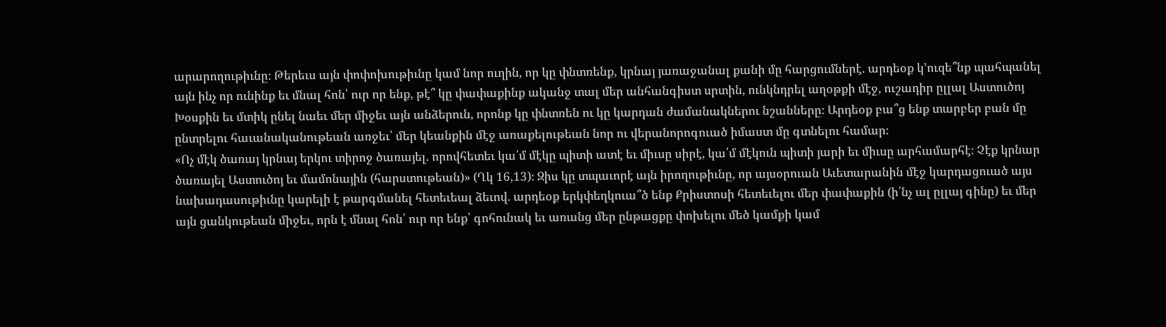արարողութիւնը։ Թերեւս այն փոփոխութիւնը կամ նոր ուղին, որ կը փնտռենք, կրնայ յառաջանալ քանի մը հարցումներէ. արդեօք կ’ուզե՞նք պահպանել այն ինչ որ ունինք եւ մնալ հոն՝ ուր որ ենք, թէ՞ կը փափաքինք ականջ տալ մեր անհանգիստ սրտին, ունկնդրել աղօթքի մէջ, ուշադիր ըլլալ Աստուծոյ Խօսքին եւ մտիկ ընել նաեւ մեր միջեւ այն անձերուն, որոնք կը փնտռեն ու կը կարդան ժամանակներու նշանները։ Արդեօք բա՞ց ենք տարբեր բան մը ընտրելու հաւանականութեան առջեւ՝ մեր կեանքին մէջ առաքելութեան նոր ու վերանորոգուած իմաստ մը գտնելու համար։
«Ոչ մէկ ծառայ կրնայ երկու տիրոջ ծառայել. որովհետեւ կա՛մ մէկը պիտի ատէ եւ միւսը սիրէ, կա՛մ մէկուն պիտի յարի եւ միւսը արհամարհէ։ Չէք կրնար ծառայել Աստուծոյ եւ մամոնային (հարստութեան)» (Ղկ 16,13)։ Զիս կը տպաւորէ այն իրողութիւնը, որ այսօրուան Աւետարանին մէջ կարդացուած այս նախադասութիւնը կարելի է թարգմանել հետեւեալ ձեւով. արդեօք երկփեղկուա՞ծ ենք Քրիստոսի հետեւելու մեր փափաքին (ի՛նչ ալ ըլլայ գինը) եւ մեր այն ցանկութեան միջեւ, որն է մնալ հոն՝ ուր որ ենք՝ գոհունակ եւ առանց մեր ընթացքը փոխելու մեծ կամքի կամ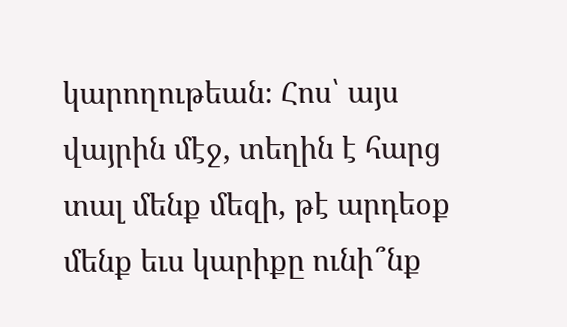կարողութեան։ Հոս՝ այս վայրին մէջ, տեղին է հարց տալ մենք մեզի, թէ արդեօք մենք եւս կարիքը ունի՞նք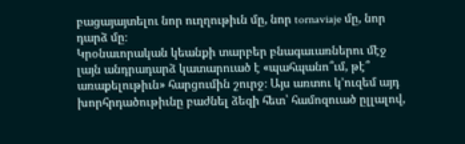բացայայտելու նոր ուղղութիւն մը, նոր tornaviaje մը, նոր դարձ մը։
Կրօնաւորական կեանքի տարբեր բնագաւառներու մէջ լայն անդրադարձ կատարուած է «պահպանո՞ւմ, թէ՞ առաքելութիւն» հարցումին շուրջ։ Այս առտու կ’ուզեմ այդ խորհրդածութիւնը բաժնել ձեզի հետ՝ համոզուած ըլլալով,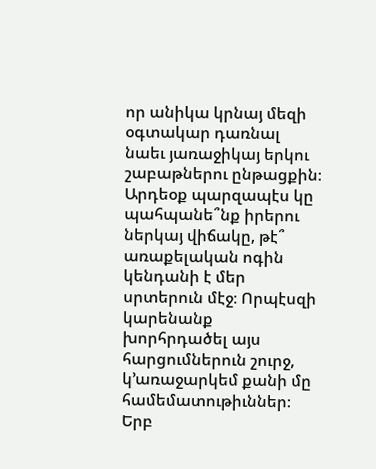որ անիկա կրնայ մեզի օգտակար դառնալ նաեւ յառաջիկայ երկու շաբաթներու ընթացքին։ Արդեօք պարզապէս կը պահպանե՞նք իրերու ներկայ վիճակը, թէ՞ առաքելական ոգին կենդանի է մեր սրտերուն մէջ։ Որպէսզի կարենանք խորհրդածել այս հարցումներուն շուրջ, կ’առաջարկեմ քանի մը համեմատութիւններ։
Երբ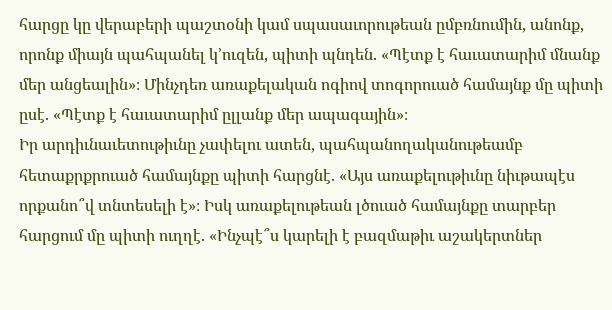հարցը կը վերաբերի պաշտօնի կամ սպասաւորութեան ըմբռնումին, անոնք, որոնք միայն պահպանել կ’ուզեն, պիտի պնդեն. «Պէտք է հաւատարիմ մնանք մեր անցեալին»։ Մինչդեռ առաքելական ոգիով տոգորուած համայնք մը պիտի ըսէ. «Պէտք է հաւատարիմ ըլլանք մեր ապագային»։
Իր արդիւնաւետութիւնը չափելու ատեն, պահպանողականութեամբ հետաքրքրուած համայնքը պիտի հարցնէ. «Այս առաքելութիւնը նիւթապէս որքանո՞վ տնտեսելի է»։ Իսկ առաքելութեան լծուած համայնքը տարբեր հարցում մը պիտի ուղղէ. «Ինչպէ՞ս կարելի է բազմաթիւ աշակերտներ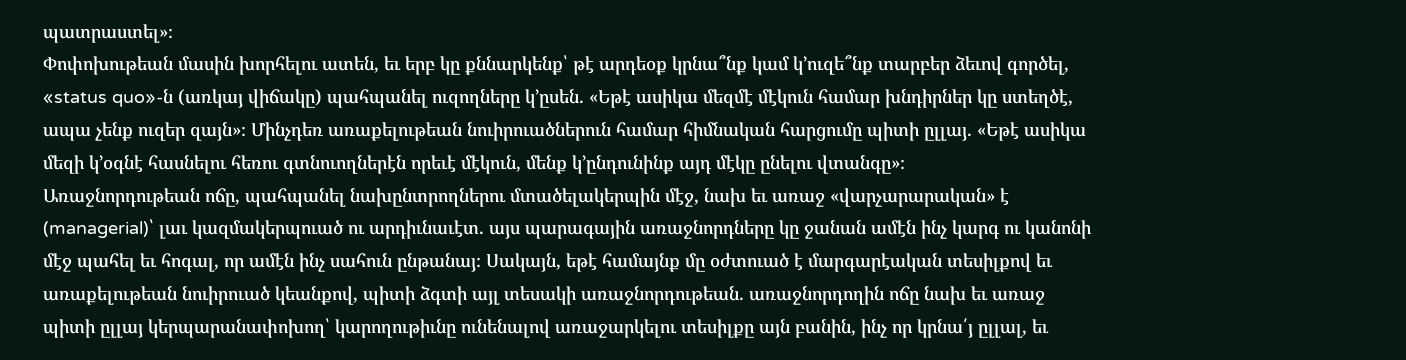պատրաստել»։
Փոփոխութեան մասին խորհելու ատեն, եւ երբ կը քննարկենք՝ թէ արդեօք կրնա՞նք կամ կ’ուզե՞նք տարբեր ձեւով գործել, «status quo»-ն (առկայ վիճակը) պահպանել ուզողները կ’ըսեն. «Եթէ ասիկա մեզմէ մէկուն համար խնդիրներ կը ստեղծէ, ապա չենք ուզեր զայն»։ Մինչդեռ առաքելութեան նուիրուածներուն համար հիմնական հարցումը պիտի ըլլայ. «Եթէ ասիկա մեզի կ’օգնէ հասնելու հեռու գտնուողներէն որեւէ մէկուն, մենք կ’ընդունինք այդ մէկը ընելու վտանգը»։
Առաջնորդութեան ոճը, պահպանել նախընտրողներու մտածելակերպին մէջ, նախ եւ առաջ «վարչարարական» է (managerial)՝ լաւ կազմակերպուած ու արդիւնաւէտ. այս պարագային առաջնորդները կը ջանան ամէն ինչ կարգ ու կանոնի մէջ պահել եւ հոգալ, որ ամէն ինչ սահուն ընթանայ։ Սակայն, եթէ համայնք մը օժտուած է մարգարէական տեսիլքով եւ առաքելութեան նուիրուած կեանքով, պիտի ձգտի այլ տեսակի առաջնորդութեան. առաջնորդողին ոճը նախ եւ առաջ պիտի ըլլայ կերպարանափոխող՝ կարողութիւնը ունենալով առաջարկելու տեսիլքը այն բանին, ինչ որ կրնա՛յ ըլլալ, եւ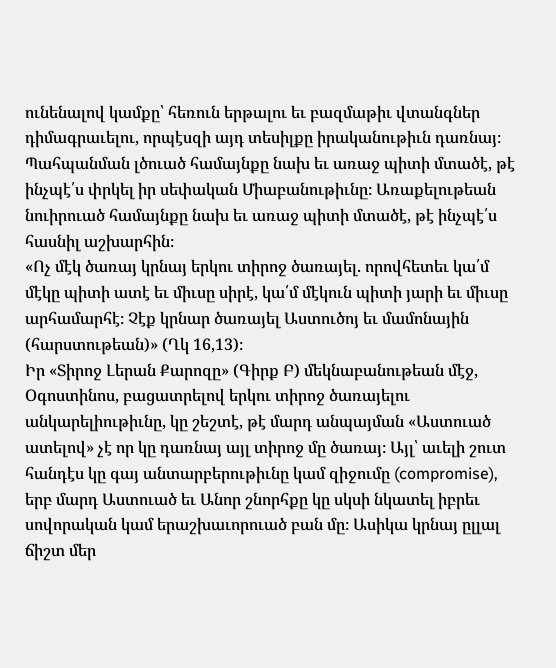ունենալով կամքը՝ հեռուն երթալու եւ բազմաթիւ վտանգներ դիմագրաւելու, որպէսզի այդ տեսիլքը իրականութիւն դառնայ։
Պահպանման լծուած համայնքը նախ եւ առաջ պիտի մտածէ, թէ ինչպէ՛ս փրկել իր սեփական Միաբանութիւնը։ Առաքելութեան նուիրուած համայնքը նախ եւ առաջ պիտի մտածէ, թէ ինչպէ՛ս հասնիլ աշխարհին։
«Ոչ մէկ ծառայ կրնայ երկու տիրոջ ծառայել. որովհետեւ կա՛մ մէկը պիտի ատէ եւ միւսը սիրէ, կա՛մ մէկուն պիտի յարի եւ միւսը արհամարհէ։ Չէք կրնար ծառայել Աստուծոյ եւ մամոնային (հարստութեան)» (Ղկ 16,13)։
Իր «Տիրոջ Լերան Քարոզը» (Գիրք Բ) մեկնաբանութեան մէջ, Օգոստինոս, բացատրելով երկու տիրոջ ծառայելու անկարելիութիւնը, կը շեշտէ, թէ մարդ անպայման «Աստուած ատելով» չէ որ կը դառնայ այլ տիրոջ մը ծառայ։ Այլ՝ աւելի շուտ հանդէս կը գայ անտարբերութիւնը կամ զիջումը (compromise), երբ մարդ Աստուած եւ Անոր շնորհքը կը սկսի նկատել իբրեւ սովորական կամ երաշխաւորուած բան մը։ Ասիկա կրնայ ըլլալ ճիշտ մեր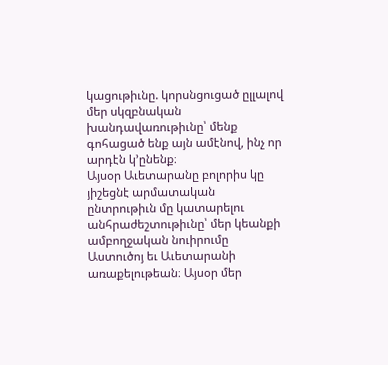կացութիւնը. կորսնցուցած ըլլալով մեր սկզբնական խանդավառութիւնը՝ մենք գոհացած ենք այն ամէնով, ինչ որ արդէն կ’ընենք։
Այսօր Աւետարանը բոլորիս կը յիշեցնէ արմատական ընտրութիւն մը կատարելու անհրաժեշտութիւնը՝ մեր կեանքի ամբողջական նուիրումը Աստուծոյ եւ Աւետարանի առաքելութեան։ Այսօր մեր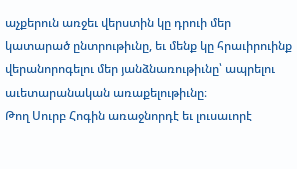աչքերուն առջեւ վերստին կը դրուի մեր կատարած ընտրութիւնը, եւ մենք կը հրաւիրուինք վերանորոգելու մեր յանձնառութիւնը՝ ապրելու աւետարանական առաքելութիւնը։
Թող Սուրբ Հոգին առաջնորդէ եւ լուսաւորէ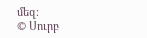մեզ։
© Սուրբ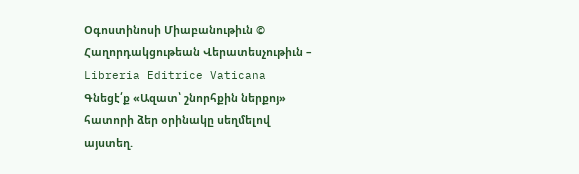Օգոստինոսի Միաբանութիւն © Հաղորդակցութեան Վերատեսչութիւն – Libreria Editrice Vaticana
Գնեցէ՛ք «Ազատ՝ շնորհքին ներքոյ» հատորի ձեր օրինակը սեղմելով այստեղ.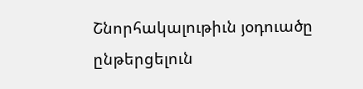Շնորհակալութիւն յօդուածը ընթերցելուն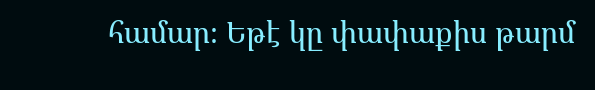համար։ Եթէ կը փափաքիս թարմ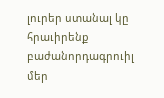լուրեր ստանալ կը հրաւիրենք բաժանորդագրուիլ մեր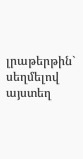լրաթերթին` սեղմելով այստեղ